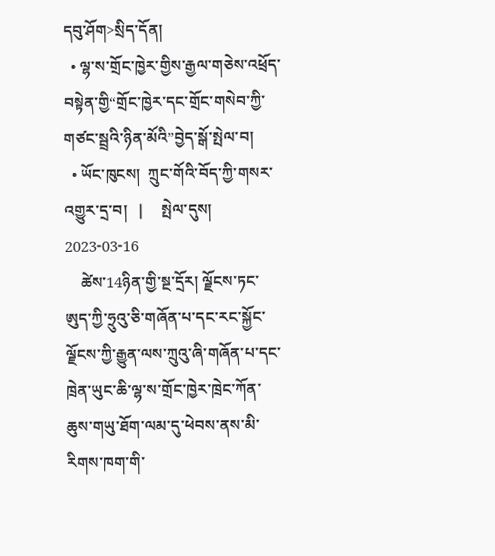དབུ་ཤོག>སྲིད་དོན།
  • ལྷ་ས་གྲོང་ཁྱེར་གྱིས་རྒྱལ་གཅེས་འཕྲོད་བསྟེན་གྱི“གྲོང་ཁྱེར་དང་གྲོང་གསེབ་ཀྱི་གཙང་སྦྲའི་ཉིན་མོའི”བྱེད་སྒོ་སྤེལ་བ།
  • ཡོང་ཁུངས།  ཀྲུང་གོའི་བོད་ཀྱི་གསར་འགྱུར་དྲ་བ།   |     སྤེལ་དུས།  2023-03-16
    ཚེས་14ཉིན་གྱི་སྔ་དྲོར། ལྗོངས་ཏང་ཨུད་ཀྱི་ཧྲུའུ་ཅི་གཞོན་པ་དང་རང་སྐྱོང་ལྗོངས་ཀྱི་རྒྱུན་ལས་ཀྲུའུ་ཞི་གཞོན་པ་དང་ཁྲེན་ཡུང་ཆི་ལྷ་ས་གྲོང་ཁྱེར་ཁྲེང་ཀོན་ཆུས་གཡུ་ཐོག་ལམ་དུ་ཕེབས་ནས་མི་རིགས་ཁག་གི་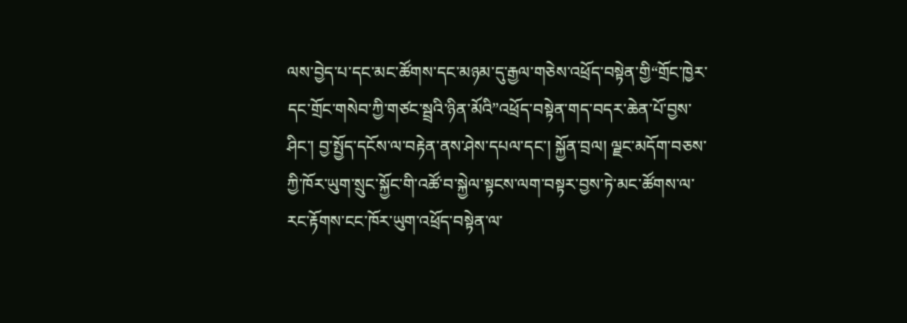ལས་བྱེད་པ་དང་མང་ཚོགས་དང་མཉམ་དུ་རྒྱལ་གཅེས་འཕྲོད་བསྟེན་གྱི“གྲོང་ཁྱེར་དང་གྲོང་གསེབ་ཀྱི་གཙང་སྦྲའི་ཉིན་མོའི”འཕྲོད་བསྟེན་གད་བདར་ཆེན་པོ་བྱས་ཤིང་། བྱ་སྤྱོད་དངོས་ལ་བརྟེན་ནས་ཤེས་དཔལ་དང་། སྐྱོན་བྲལ། ལྗང་མདོག་བཅས་ཀྱི་ཁོར་ཡུག་སྲུང་སྐྱོང་གི་འཚོ་བ་སྐྱེལ་སྟངས་ལག་བསྟར་བྱས་ཏེ་མང་ཚོགས་ལ་རང་རྟོགས་ངང་ཁོར་ཡུག་འཕྲོད་བསྟེན་ལ་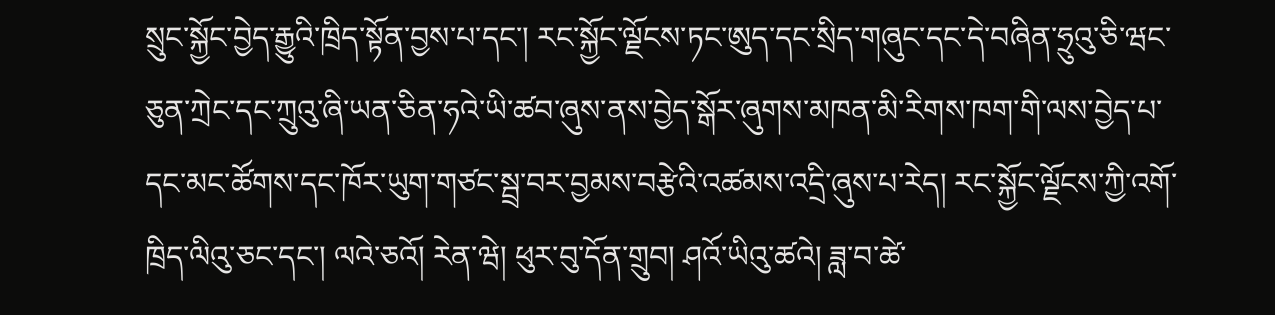སྲུང་སྐྱོང་བྱེད་རྒྱུའི་ཁྲིད་སྟོན་བྱས་པ་དང་། རང་སྐྱོང་ལྗོངས་ཏང་ཨུད་དང་སྲིད་གཞུང་དང་དེ་བཞིན་ཧྲུའུ་ཅི་ཝང་ཅུན་ཀྲེང་དང་ཀྲུའུ་ཞི་ཡན་ཅིན་ཧའེ་ཡི་ཚབ་ཞུས་ནས་བྱེད་སྒོར་ཞུགས་མཁན་མི་རིགས་ཁག་གི་ལས་བྱེད་པ་དང་མང་ཚོགས་དང་ཁོར་ཡུག་གཙང་སྦྲ་བར་བྱམས་བརྩེའི་འཚམས་འདྲི་ཞུས་པ་རེད། རང་སྐྱོང་ལྗོངས་ཀྱི་འགོ་ཁྲིད་ལིའུ་ཅང་དང་། ལའེ་ཅའོ། རེན་ཝེ། ཕུར་བུ་དོན་གྲུབ། ཤའོ་ཡིའུ་ཚའེ། ཟླ་བ་ཚེ་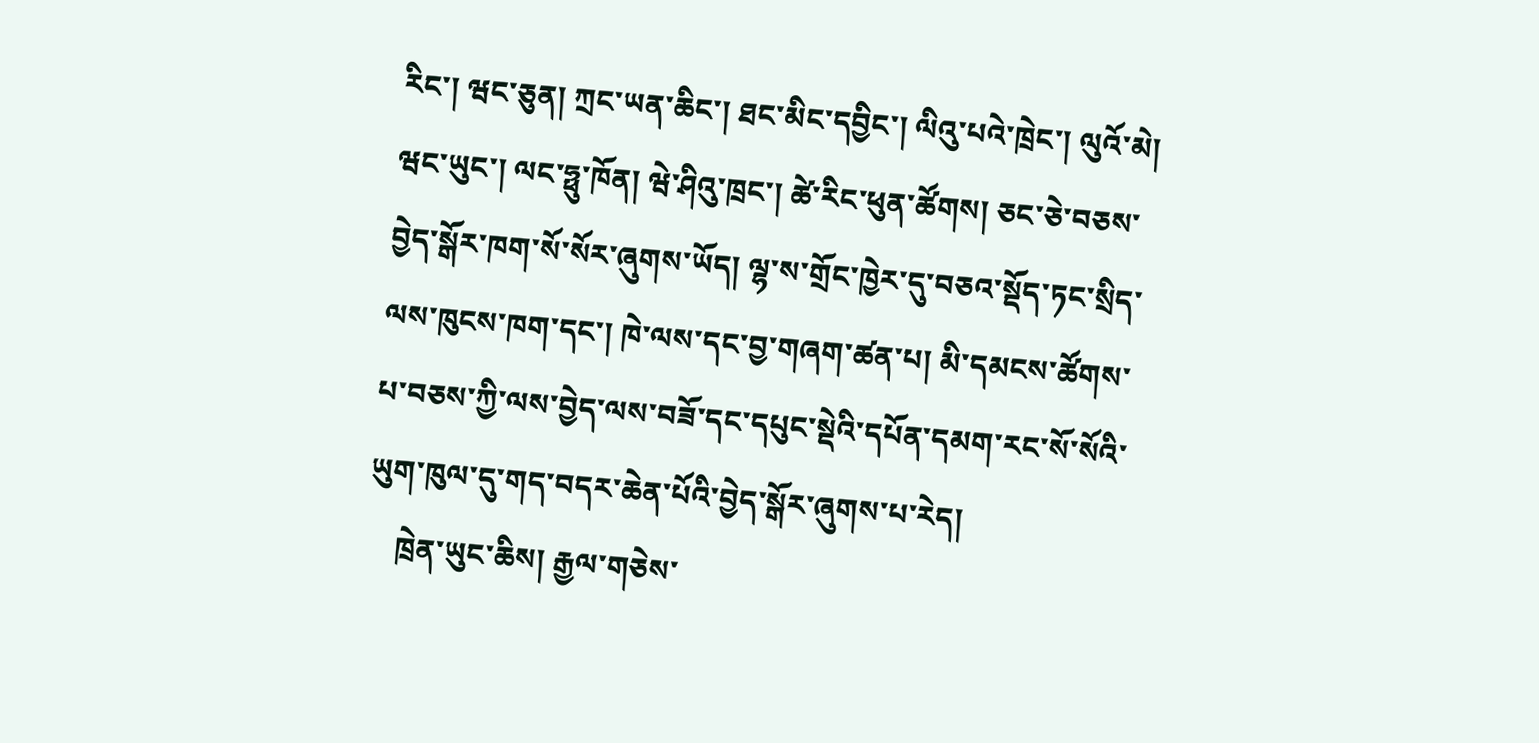རིང་། ཝང་ཅུན། ཀྲང་ཡན་ཆིང་། ཐང་མིང་དབྱིང་། ལིའུ་པའེ་ཁྲེང་། ལུའོ་མེ། ཝང་ཡུང་། ལང་ཧྥུ་ཁོན། ཝེ་ཤིའུ་ཁྲང་། ཚེ་རིང་ཕུན་ཚོགས། ཅང་ཅེ་བཅས་བྱེད་སྒོར་ཁག་སོ་སོར་ཞུགས་ཡོད། ལྷ་ས་གྲོང་ཁྱེར་དུ་བཅའ་སྡོད་ཏང་སྲིད་ལས་ཁུངས་ཁག་དང་། ཁེ་ལས་དང་བྱ་གཞག་ཚན་པ། མི་དམངས་ཚོགས་པ་བཅས་ཀྱི་ལས་བྱེད་ལས་བཟོ་དང་དཔུང་སྡེའི་དཔོན་དམག་རང་སོ་སོའི་ཡུག་ཁུལ་དུ་གད་བདར་ཆེན་པོའི་བྱེད་སྒོར་ཞུགས་པ་རེད།
    ཁྲེན་ཡུང་ཆིས། རྒྱལ་གཅེས་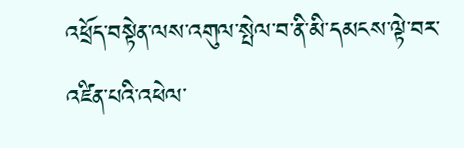འཕྲོད་བསྟེན་ལས་འགུལ་སྤེལ་བ་ནི་མི་དམངས་ལྟེ་བར་འཛིན་པའི་འཕེལ་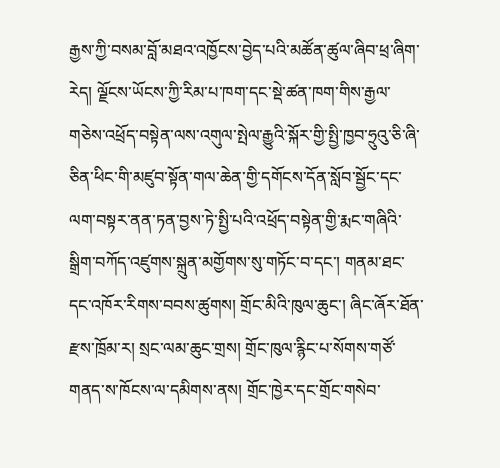རྒྱས་ཀྱི་བསམ་བློ་མཐའ་འཁྱོངས་བྱེད་པའི་མཚོན་ཚུལ་ཞིབ་ཕྲ་ཞིག་རེད། ལྗོངས་ཡོངས་ཀྱི་རིམ་པ་ཁག་དང་སྡེ་ཚན་ཁག་གིས་རྒྱལ་གཅེས་འཕྲོད་བསྟེན་ལས་འགུལ་སྤེལ་རྒྱུའི་སྐོར་གྱི་སྤྱི་ཁྱབ་ཧྲུའུ་ཅི་ཞི་ཅིན་ཕིང་གི་མཛུབ་སྟོན་གལ་ཆེན་གྱི་དགོངས་དོན་སློབ་སྦྱོང་དང་ལག་བསྟར་ནན་ཏན་བྱས་ཏེ་སྤྱི་པའི་འཕྲོད་བསྟེན་གྱི་རྨང་གཞིའི་སྒྲིག་བཀོད་འཛུགས་སྐྲུན་མགྱོགས་སུ་གཏོང་བ་དང་། གནམ་ཐང་དང་འཁོར་རིགས་བབས་ཚུགས། གྲོང་མིའི་ཁུལ་ཆུང་། ཞིང་ཞོར་ཐོན་རྫས་ཁྲོམ་ར། སྲང་ལམ་ཆུང་གྲས། གྲོང་ཁུལ་རྙིང་པ་སོགས་གཙོ་གནད་ས་ཁོངས་ལ་དམིགས་ནས། གྲོང་ཁྱེར་དང་གྲོང་གསེབ་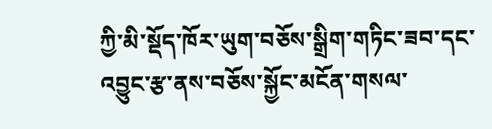ཀྱི་མི་སྡོད་ཁོར་ཡུག་བཅོས་སྒྲིག་གཏིང་ཟབ་དང་འབྱུང་རྩ་ནས་བཅོས་སྐྱོང་མངོན་གསལ་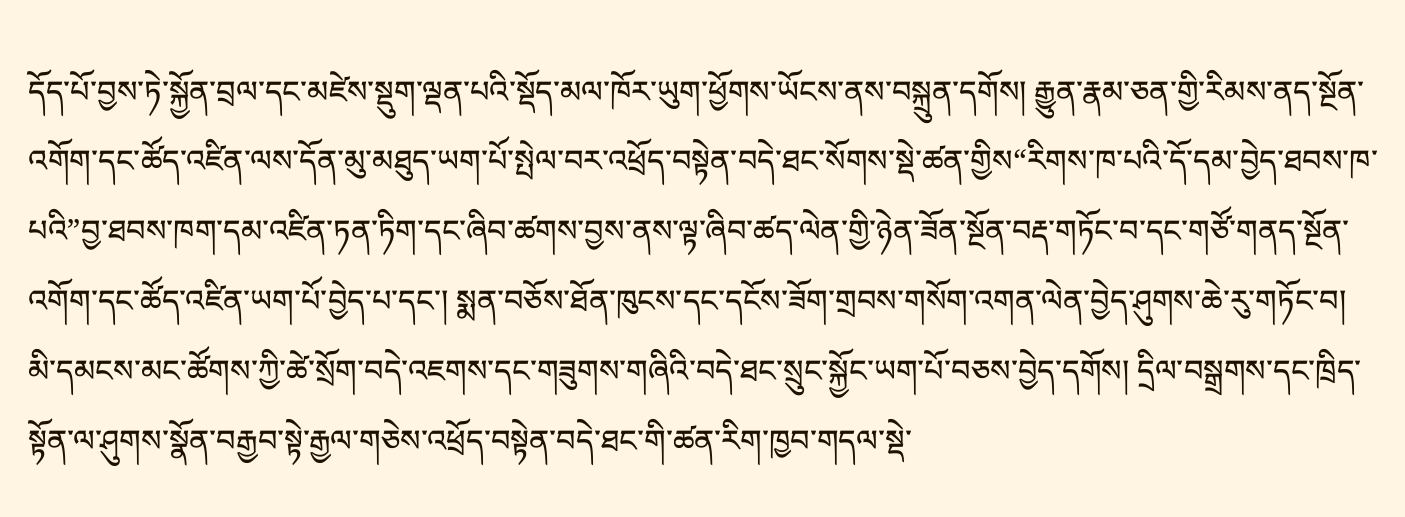དོད་པོ་བྱས་ཏེ་སྐྱོན་བྲལ་དང་མཛེས་སྡུག་ལྡན་པའི་སྡོད་མལ་ཁོར་ཡུག་ཕྱོགས་ཡོངས་ནས་བསྐྲུན་དགོས། རྒྱུན་རྣམ་ཅན་གྱི་རིམས་ནད་སྔོན་འགོག་དང་ཚོད་འཛིན་ལས་དོན་མུ་མཐུད་ཡག་པོ་སྤེལ་བར་འཕྲོད་བསྟེན་བདེ་ཐང་སོགས་སྡེ་ཚན་གྱིས“རིགས་ཁ་པའི་དོ་དམ་བྱེད་ཐབས་ཁ་པའི”བྱ་ཐབས་ཁག་དམ་འཛིན་ཏན་ཏིག་དང་ཞིབ་ཚགས་བྱས་ནས་ལྟ་ཞིབ་ཚད་ལེན་གྱི་ཉེན་ཟོན་སྔོན་བརྡ་གཏོང་བ་དང་གཙོ་གནད་སྔོན་འགོག་དང་ཚོད་འཛིན་ཡག་པོ་བྱེད་པ་དང་། སྨན་བཅོས་ཐོན་ཁུངས་དང་དངོས་ཟོག་གྲབས་གསོག་འགན་ལེན་བྱེད་ཤུགས་ཆེ་རུ་གཏོང་བ། མི་དམངས་མང་ཚོགས་ཀྱི་ཚེ་སྲོག་བདེ་འཇགས་དང་གཟུགས་གཞིའི་བདེ་ཐང་སྲུང་སྐྱོང་ཡག་པོ་བཅས་བྱེད་དགོས། དྲིལ་བསྒྲགས་དང་ཁྲིད་སྟོན་ལ་ཤུགས་སྣོན་བརྒྱབ་སྟེ་རྒྱལ་གཅེས་འཕྲོད་བསྟེན་བདེ་ཐང་གི་ཚན་རིག་ཁྱབ་གདལ་སྡེ་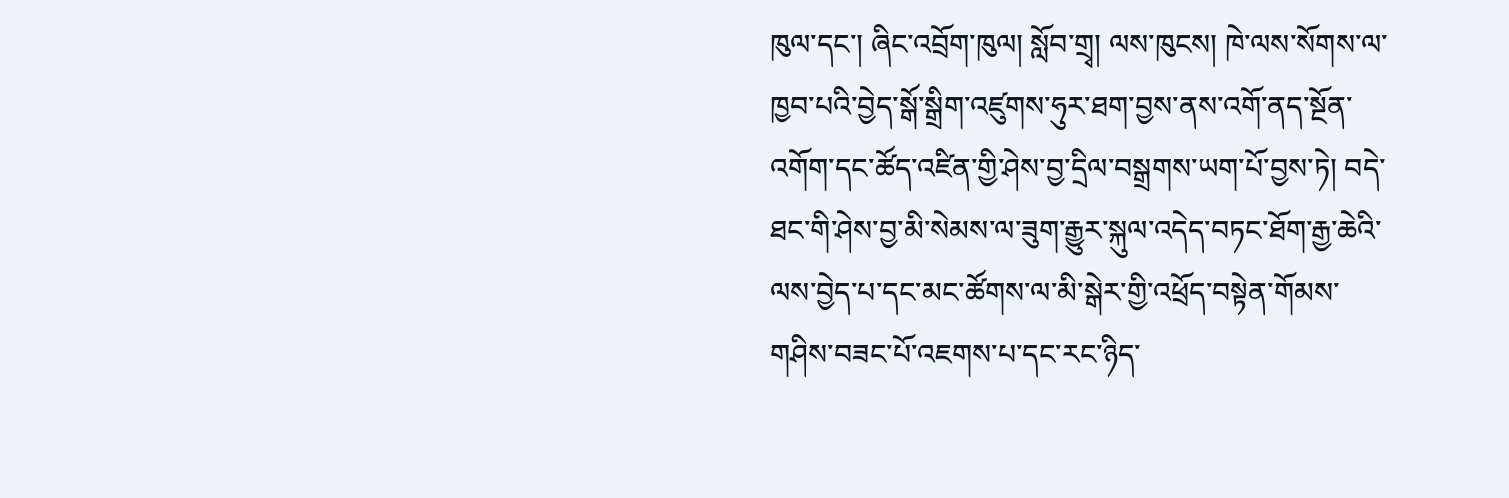ཁུལ་དང་། ཞིང་འབྲོག་ཁུལ། སློབ་གྲྭ། ལས་ཁུངས། ཁེ་ལས་སོགས་ལ་ཁྱབ་པའི་བྱེད་སྒོ་སྒྲིག་འཛུགས་ཧུར་ཐག་བྱས་ནས་འགོ་ནད་སྔོན་འགོག་དང་ཚོད་འཛིན་གྱི་ཤེས་བྱ་དྲིལ་བསྒྲགས་ཡག་པོ་བྱས་ཏེ། བདེ་ཐང་གི་ཤེས་བྱ་མི་སེམས་ལ་ཟུག་རྒྱུར་སྐུལ་འདེད་བཏང་ཐོག་རྒྱ་ཆེའི་ལས་བྱེད་པ་དང་མང་ཚོགས་ལ་མི་སྒེར་གྱི་འཕྲོད་བསྟེན་གོམས་གཤིས་བཟང་པོ་འཇགས་པ་དང་རང་ཉིད་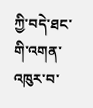ཀྱི་བདེ་ཐང་གི་འགན་འཁུར་བ་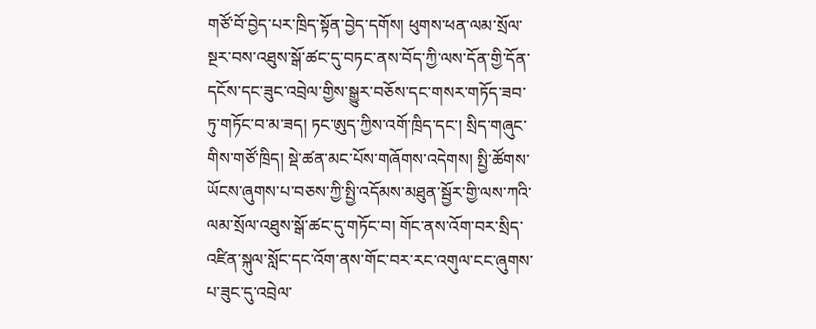གཙོ་བོ་བྱེད་པར་ཁྲིད་སྟོན་བྱེད་དགོས། ཕུགས་ཕན་ལམ་སྲོལ་སྔར་བས་འཐུས་སྒོ་ཚང་དུ་བཏང་ནས་བོད་ཀྱི་ལས་དོན་གྱི་དོན་དངོས་དང་ཟུང་འབྲེལ་གྱིས་སྒྱུར་བཅོས་དང་གསར་གཏོད་ཟབ་ཏུ་གཏོང་བ་མ་ཟད། ཏང་ཨུད་ཀྱིས་འགོ་ཁྲིད་དང་། སྲིད་གཞུང་གིས་གཙོ་ཁྲིད། སྡེ་ཚན་མང་པོས་གཞོགས་འདེགས། སྤྱི་ཚོགས་ཡོངས་ཞུགས་པ་བཅས་ཀྱི་སྤྱི་འདོམས་མཐུན་སྦྱོར་གྱི་ལས་ཀའི་ལམ་སྲོལ་འཐུས་སྒོ་ཚང་དུ་གཏོང་བ། གོང་ནས་འོག་བར་སྲིད་འཛིན་སྐུལ་སློང་དང་འོག་ནས་གོང་བར་རང་འགུལ་ངང་ཞུགས་པ་ཟུང་དུ་འབྲེལ་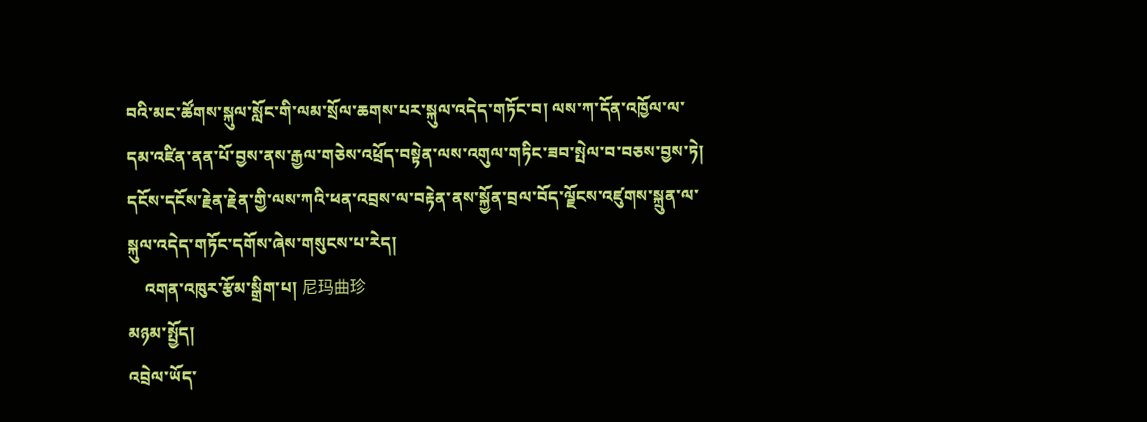བའི་མང་ཚོགས་སྐུལ་སློང་གི་ལམ་སྲོལ་ཆགས་པར་སྐུལ་འདེད་གཏོང་བ། ལས་ཀ་དོན་འཁྱོལ་ལ་དམ་འཛིན་ནན་པོ་བྱས་ནས་རྒྱལ་གཅེས་འཕྲོད་བསྟེན་ལས་འགུལ་གཏིང་ཟབ་སྤེལ་བ་བཅས་བྱས་ཏེ། དངོས་དངོས་རྗེན་རྗེན་གྱི་ལས་ཀའི་ཕན་འབྲས་ལ་བརྟེན་ནས་སྐྱོན་བྲལ་བོད་ལྗོངས་འཛུགས་སྐྲུན་ལ་སྐུལ་འདེད་གཏོང་དགོས་ཞེས་གསུངས་པ་རེད།
    འགན་འཁུར་རྩོམ་སྒྲིག་པ། 尼玛曲珍
མཉམ་སྤྱོད།
འབྲེལ་ཡོད་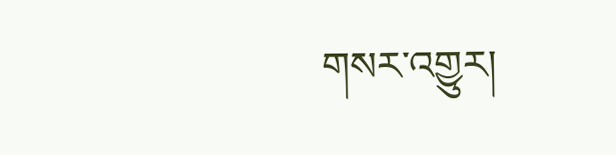གསར་འགྱུར།